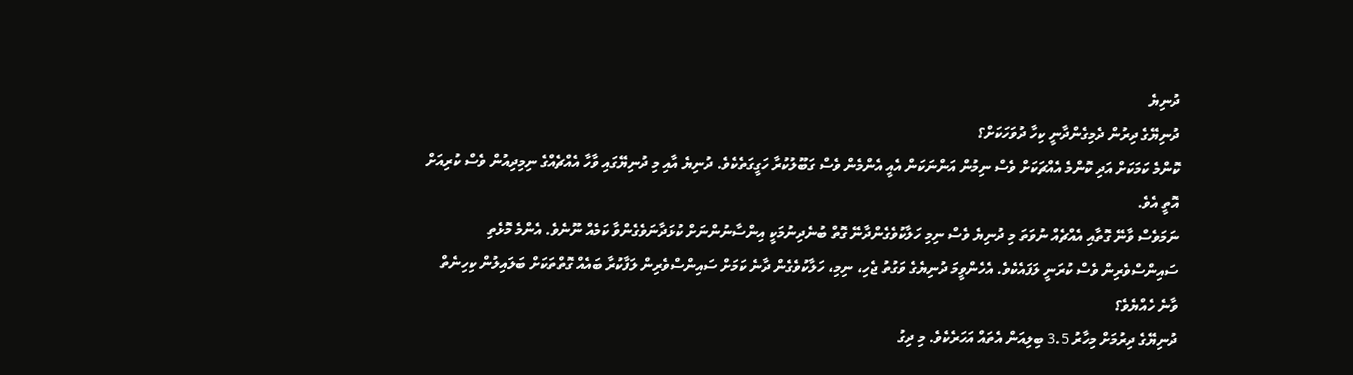ދުނިޔެ
ދުނިޔޭގެ ދިރުން ދެމިގެންދާނީ ކިހާ ދުވަހަކަށް؟
ކޮންމެ ކަމަކަށް އަދި ކޮންމެ އެއްޗަކަށް ވެސް ނިމުން އަންނަކަން އެއީ އެންމެން ވެސް ގަބޫލުކުރާ ހަގީގަތެކެވެ. ދުނިޔެ އާއި މި ދުނިޔޭގައި ވާހާ އެއްޗެއްގެ ނިމިދިއުން ވެސް ކުރިއަށް އޮތީ އެވެ.
ނަމަވެސް ވާނޭ ގޮތާއި އެއްޗެއް ނުވަތަ މި ދުނިޔެ ވެސް ނިމި ހަލާކުވެގެންދާނޭ ގޮތް ބުނެދިނުމަކީ އިންސާނުންނަށް ކުޅަދާނަވެގެންވާ ކަމެއް ނޫނެވެ. އެންމެ މޮޅެތި ސައިންސްވެރިން ވެސް ކުރަނީ ލަފައެކެވެ. އެހެންވީމަ ދުނިޔެގެ ވަގުތު ޖެހި، ނިމި، ހަލާކުވެގެން ދާނެ ކަމަށް ސައިންސްވެރިން ލަފާކުރާ ބައެއް ގޮތްތަކަށް ބަލައިލުން ކިހިނެތް ވާނެ ހެއްޔެވެ؟
ދުނިޔޭގެ ދިރުމަށް މިހާރު 3.5 ބިލިއަން އެތައް އަހަރެކެވެ. މި ދިގު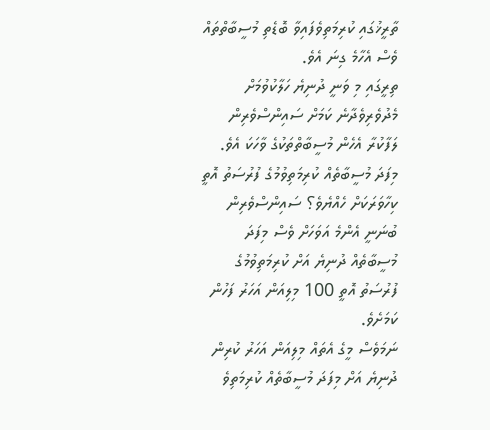ތާރީޚުގައި ކުރިމަތިވެފައިވާ ބޮޑެތި މުސީބާތްތައް ވެސް އެހާމެ ގިނަ އެވެ.
ތިރީގައި މި ވަނީ ދުނިޔެ ހަލާކުވުމަށް މެދުވެރިވެދާނެ ކަމަށް ސައިންސްވެރިން ލަފާކުރާ އެހެން މުސީބާތްތަކުގެ ވާހަކަ އެވެ.
މިފަދަ މުސީބާތެއް ކުރިމަތިވުމުގެ ފުރުސަތު އޮތީ ކިހާވަރަކަށް ހެއްޔެވެ؟ ސައިންސްވެރިން ބުނަނީ އެންމެ އަވަހަށް ވެސް މިފަދަ މުސީބާތެއް ދުނިޔެ އަށް ކުރިމަތިވުމުގެ ފުރުސަތު އޮތީ 100 މިލިއަން އަހަރު ފަހުން ކަމަށެވެ.
ނަމަވެސް މީގެ އެތައް މިލިއަން އަހަރު ކުރިން ދުނިޔެ އަށް މިފަދަ މުސީބާތެއް ކުރިމަތިވެ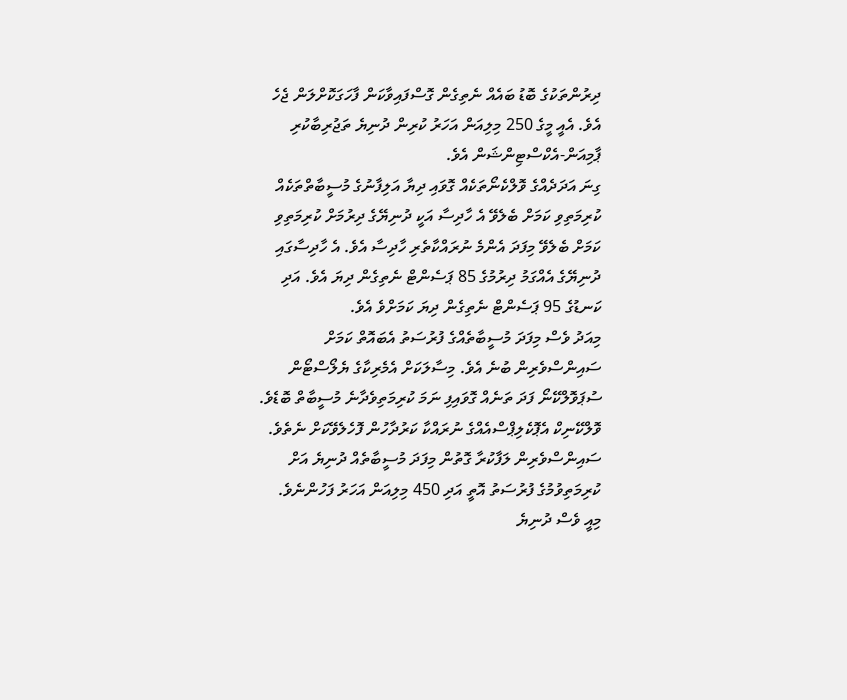ދިރުންތަކުގެ ބޮޑު ބައެއް ނެތިގެން ގޮސްފައިވާކަން ފާހަގަކޮށްލަން ޖެހެ އެވެ. އެއީ މީގެ 250 މިލިއަން އަހަރު ކުރިން ދުނިޔެ ތަޖުރިބާކުރި ޕާމިއަން-އެކްސްޓިންޝަން އެވެ.
ގިނަ އަދަދެއްގެ ވޮލްކެނޯތަކެއް ގޮވައި ދިޔާ އަލިފާނުގެ މުސީބާތްތަކެއް ކުރިމަތިވި ކަމަށް ބެލެވޭ އެ ހާދިސާ އަކީ ދުނިޔޭގެ ދިރުމަށް ކުރިމަތިވި ކަމަށް ބެލެވޭ މިފަދަ އެންމެ ނުރައްކާތެރި ހާދިސާ އެވެ. އެ ހާދިސާގައި ދުނިޔޭގެ އެއްގަމު ދިރުމުގެ 85 ޕަސެންޓް ނެތިގެން ދިޔަ އެވެ. އަދި ކަނޑުގެ 95 ޕަސެންޓް ނެތިގެން ދިޔަ ކަމަށްވެ އެވެ.
މިއަދު ވެސް މިފަދަ މުސީބާތެއްގެ ފުރުސަތު އެބައޮތް ކަމަށް ސައިންސްވެރިން ބުނެ އެވެ. މިސާލަކަށް އެމެރިކާގެ ޔެލޯސްޓޯން ސުޕަވޮލްކޭނޯ ފަދަ ތަނެއް ގޮވައިފި ނަމަ ކުރިމަތިވެދާނެ މުސީބާތް ބޮޑެވެ.
ވޮލްކޭނިކް އެޕޮކެލިޕްސްއެއްގެ ނުރައްކާ ކަރުދާހުން ފޮހެލެވޭކަށް ނެތެވެ.
ސައިންސްވެރިން ލަފާކުރާ ގޮތުން މިފަދަ މުސީބާތެއް ދުނިޔެ އަށް ކުރިމަތިވުމުގެ ފުރުސަތު އޮތީ އަދި 450 މިލިއަން އަހަރު ފަހުންނެވެ.
މިއީ ވެސް ދުނިޔެ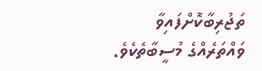ތަޖުރިބާކޮށްފައިވާ ވައްތަރެއްގެ މުސީބާތެކެވެ.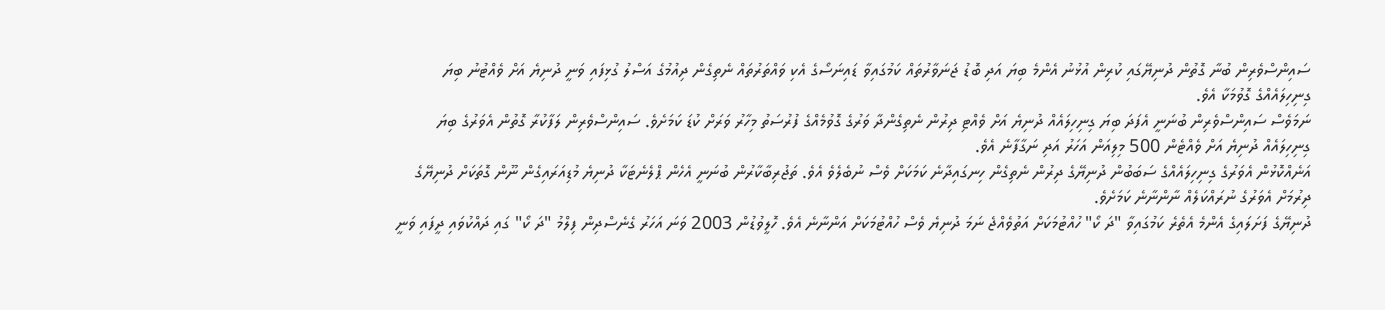ސައިންސްވެރިން ބުނާ ގޮތުން ދުނިޔޭގައި ކުރިން އުޅުނު އެންމެ ބިޔަ އަދި ބޮޑު ޖަނަވާރުތައް ކަމުގައިވާ ޑައިނަސޯގެ އެކި ވައްތަރުތައް ނެތިގެން ދިއުމުގެ އަސްލު ގުޅިފައި ވަނީ ދުނިޔެ އަށް ވެއްޓުނު ބިޔަ ގިނިހިލައެއްގެ ގޮވުމަކާ އެވެ.
ނަމަވެސް ސައިންސްވެރިން ބުނަނީ އެފަދަ ބިޔަ ގިނިހިލައެއް ދުނިޔެ އަށް ވެއްޓި ދިރުން ނެތިގެންދާ ވަރުގެ ގޮވުމެއްގެ ފުރުސަތު މިހާރު ވަރަށް ކުޑަ ކަމަށެވެ. ސައިންސްވެރިން ލަފާކުރާ ގޮތުން އެވަރުގެ ބިޔަ ގިނިހިލައެއް ދުނިޔެ އަށް ވެއްޓެން 500 މިލިއަން އަހަރު އަދި ނަގާފާނެ އެވެ.
އަނެއްކޮޅުން އެވަރުގެ ގިނިހިލައެއްގެ ސަބަބުން ދުނިޔޭގެ ދިރުން ނެތިގެން ހިނގައިދާނެ ކަމަކަށް ވެސް ނުބެލެވެ އެވެ. ތަޖުރިބާކާރުން ބުނަނީ އެހެން ޕްލެނެޓަކާ ދުނިޔެ މުޑިއަރައިގެން ނޫން ގޮތަކަށް ދުނިޔޭގެ ދިރުމަށް އެވަރުގެ ނުރައްކަލެއް ނާންނާނެ ކަމަށެވެ.
ދުނިޔޭގެ ފަށަލައިގެ އެންމެ އެތެރެ ކަމުގައިވާ "ދަ ކޯ" ހުއްޓުމަކަށް އަތުވެއްޖެ ނަމަ ދުނިޔެ ވެސް ހުއްޓުމަކަށް އަންނާނެ އެވެ. ހޮލީވުޑުން 2003 ވަނަ އަހަރު ގެނެސްދިން ފިލްމު "ދަ ކޯ" ގައި ދައްކުވައި ދީފައި ވަނީ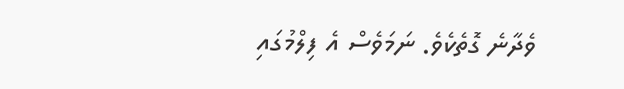ވެދާނެ ގޮތެކެވެ. ނަމަވެސް އެ ފިލްމުގައި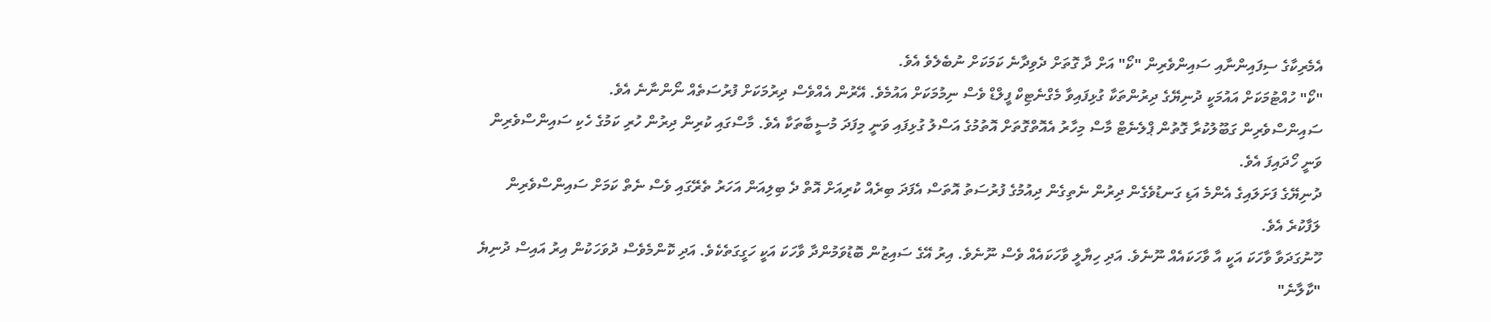އެމެރިކާގެ ސިފައިންނާއި ސައިންވެރިން "ކޯ" އަށް ދާ ގޮތަށް ދެވިދާނެ ކަމަކަށް ނުބެލެވެ އެވެ.
"ކޯ" ހުއްޓުމަކަށް އައުމަކީ ދުނިޔޭގެ ދިރުންތަކާ ގުޅިފައިވާ މެގްނެޓިކް ފީލްޑް ވެސް ނިމުމަކަށް އައުމެވެ. އޭރުން އެއްވެސް ދިރުމަކަށް ފުރުސަތެއް ނޯންނާނެ އެވެ.
ސައިންސްވެރިން ގަބޫލުކުރާ ގޮތުން ޕްލެނެޓް މާސް މިހާރު އެއޮތްގޮތަށް އޮތުމުގެ އަސްލު ގުޅިފައި ވަނީ މިފަދަ މުސީބާތަކާ އެވެ. މާސްގައި ކުރިން ދިރުން ހުރި ކަމުގެ ހެކި ސައިންސްވެރިން ވަނީ ހޯދައިފަ އެވެ.
ދުނިޔޭގެ ފަށަލައިގެ އެންމެ އަޑި ގަނޑުވެގެން ދިރުން ނެތިގެން ދިއުމުގެ ފުރުސަތު އޮތަސް އެފަދަ ބިރެއް ކުރިއަށް އޮތް ދެ ބިލިއަން އަހަރު ތެރޭގައި ވެސް ނެތް ކަމަށް ސައިންސްވެރިން ލަފާކުރެ އެވެ.
ހޫނުގަދަވާ ވާހަކަ އަކީ އާ ވާހަކައެއް ނޫނެވެ. އަދި ހިޔާލީ ވާހަކައެއް ވެސް ނޫނެވެ. އިރު އޭގެ ސައިޒުން ބޮޑުވަމުންދާ ވާހަކަ އަކީ ހަގީގަތެކެވެ. އަދި ކޮންމެވެސް ދުވަހަކުން އިރު އައިސް ދުނިޔެ "ކާލާނެ"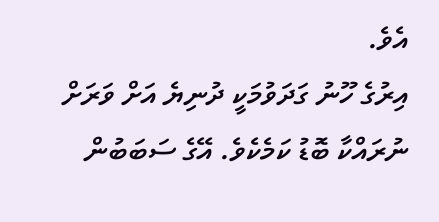އެވެ.
އިރުގެ ހޫނު ގަދަވުމަކީ ދުނިޔެ އަށް ވަރަށް ނުރައްކާ ބޮޑު ކަމެކެވެ. އޭގެ ސަބަބުން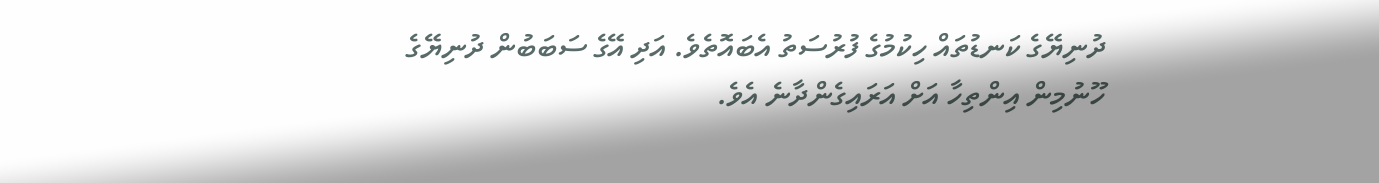ދުނިޔޭގެ ކަނޑުތައް ހިކުމުގެ ފުރުސަތު އެބައޮތެވެ. އަދި އޭގެ ސަބަބުން ދުނިޔޭގެ ހޫނުމިން އިންތިހާ އަށް އަރައިގެންދާނެ އެވެ.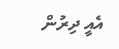އެއީ ދިރުން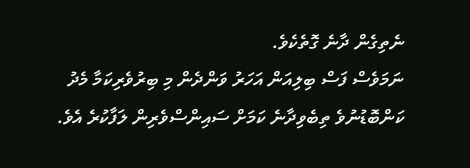ނެތިގެން ދާނެ ގޮތެކެވެ.
ނަމަވެސް ފަސް ބިލިއަން އަހަރު ވަންދެން މި ބިރުވެރިކަމާ މެދު ކަންބޮޑުނުވެ ތިބެވިދާނެ ކަމަށް ސައިންސްވެރިން ލަފާކުރެ އެވެ.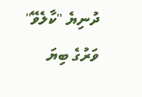ދުނިޔެ "ކާލެވޭ" ވަރުގެ ބިޔަ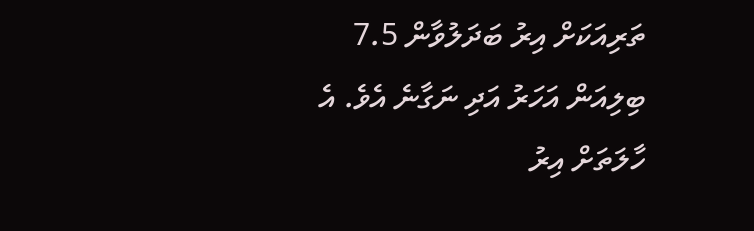ތަރިއަކަށް އިރު ބަދަލުވާން 7.5 ބިލިއަން އަހަރު އަދި ނަގާނެ އެވެ. އެ ހާލަތަށް އިރު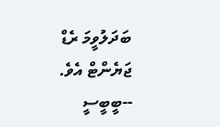ބަދަލުވީމަ ރެޑް ޖަޔެންޓް އެވެ. --ބީބީސީ